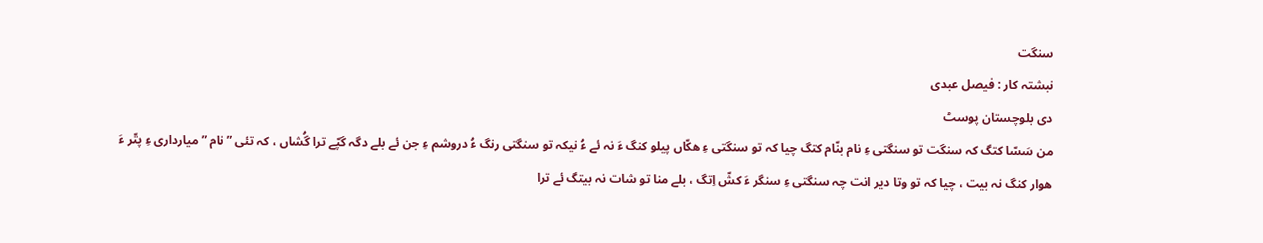سنگت
نبشتہ کار : فیصل عبدی
دی بلوچستان پوسٹ
من سَسّا کتگ کہ سنگت تو سنگتی ءِ نام بنّام کتگ چیا کہ تو سنگتی ءِ هکّاں پیلو کنگ ءَ نہ ئے ءُ نیکہ تو سنگتی رنگ ءُ دروشم ءِ جن ئے بلے دگہ گپّے ترا گُشاں ، کہ تئی ” نام ” میارداری ءِ پتّر ءَ هوار کنگ نہ بیت ، چیا کہ تو وتا دیر انت چہ سنگتی ءِ سنگر ءَ کشّ اِتگ ، بلے منا تو شات نہ بیتگ ئے ترا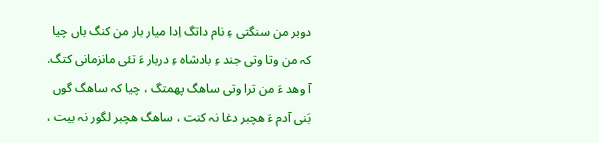دوبر من سنگتی ءِ نام داتگ اِدا میار بار من کنگ باں چیا کہ من وتا وتی جند ءِ بادشاه ءِ دربار ءَ تئی مانزمانی کتگ.
آ وهد ءَ من ترا وتی ساهگ پهمتگ ، چیا کہ ساهگ گوں بَنی آدم ءَ هچبر دغا نہ کنت ، ساهگ هچبر لگور نہ بیت ،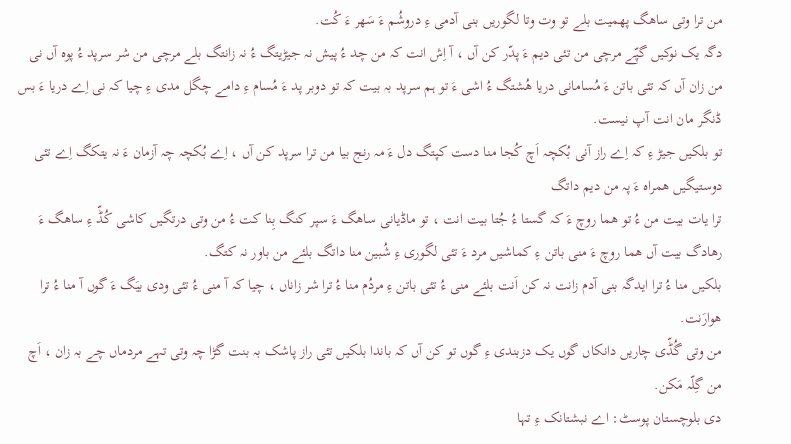من ترا وتی ساهگ پهمیت بلے تو وت وتا لگوریں بنی آدمی ءِ دروشُم ءَ سَهر ءَ کُت.
دگہ یک نوکیں گپّے مرچی من تئی دیم ءَ پدّر کن آں ، آ اِش انت کہ من چد ءُ پیش نہ جیڑیتگ ءُ نہ زانتگ بلے مرچی من شر سرپد ءُ پوه آں نی من زان آں کہ تئی باتن ءَ مُسامانی دریا هُشتگ ءُ اشی ءَ تو ہم سرپد بہ بیت کہ تو دوبر پد ءَ مُسام ءِ دامے چگل مدی ءِ چیا کہ نی اِے دریا ءَ بس ڈنگر مان انت آپ نیست.
تو بلکیں جیڑ ءِ کہ اِے راز آنی بُکچہ اَچ کُجا منا دست کپتگ دل ءَ مہ رنج بیا من ترا سرپد کن آں ، اِے بُکچہ چہ آزمان ءَ نہ یتکگ اِے تئی دوستیگیں همراه ءَ پہ من دیم داتگ
ترا یات بیت من ءُ تو هما روچ ءَ کہ گستا ءُ جُتا بیت انت ، تو ماڈیانی ساهگ ءَ سپر کنگ بِنا کت ءُ من وتی درتگیں کاشی کُڈّ ءِ ساهگ ءَ رهادگ بیت آں هما روچ ءَ منی باتن ءِ کماشیں مرد ءَ تئی لگوری ءِ شُبین منا داتگ بلئے من باور نہ کتگ.
بلکیں منا ءُ ترا ایدگہ بنی آدم زانت نہ کن اَنت بلئے منی ءُ تئی باتن ءِ مردُم منا ءُ ترا شر زاناں ، چیا کہ آ منی ءُ تئی ودی بیَگ ءَ گوں آ منا ءُ ترا هوارَنت.
من وتی گُڈّی چاریں دانکاں گوں یک دزبندی ءِ گوں تو کن آں کہ باندا بلکیں تئی راز پاشک بہ بنت گڑا چہ وتی تہے مردماں چے بہ زان ، اَچ من گِلّہ مَکن.
دی بلوچستان پوسٹ: اے نبشتانک ءِ تہا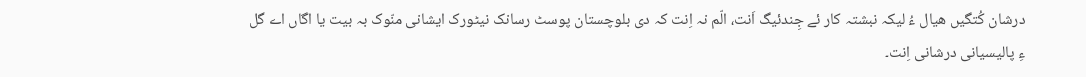درشان کُتگیں ھیال ءُ لیکہ نبشتہ کار ئے جِندئیگ اَنت، الّم نہ اِنت کہ دی بلوچستان پوسٹ رسانک نیٹورک ایشانی منّوک بہ بیت یا اگاں اے گل ءِ پالیسیانی درشانی اِنت۔